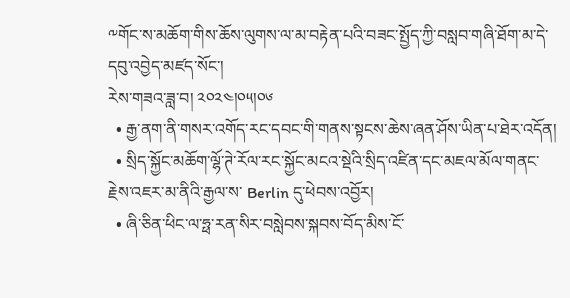༸གོང་ས་མཆོག་གིས་ཆོས་ལུགས་ལ་མ་བརྟེན་པའི་བཟང་སྤྱོད་ཀྱི་བསླབ་གཞི་ཐོག་མ་དེ་དབུ་འབྱེད་མཛད་སོང་།
རེས་གཟའ་ཟླ་བ། ༢༠༢༤།༠༥།༠༦
  • རྒྱ་ནག་ནི་གསར་འགོད་རང་དབང་གི་གནས་སྟངས་ཆེས་ཞན་ཤོས་ཡིན་པ་ཐེར་འདོན།
  • སྲིད་སྐྱོང་མཆོག་ལྷོ་ཊེ་རོལ་རང་སྐྱོང་མངའ་སྡེའི་སྲིད་འཛིན་དང་མཇལ་མོལ་གནང་རྗེས་འཇར་མ་ནིའི་རྒྱལ་ས་ Berlin དུ་ཕེབས་འབྱོར།
  • ཞི་ཅིན་ཕིང་ལ་ཧྥ་རན་སིར་བསླེབས་སྐབས་བོད་མིས་ངོ་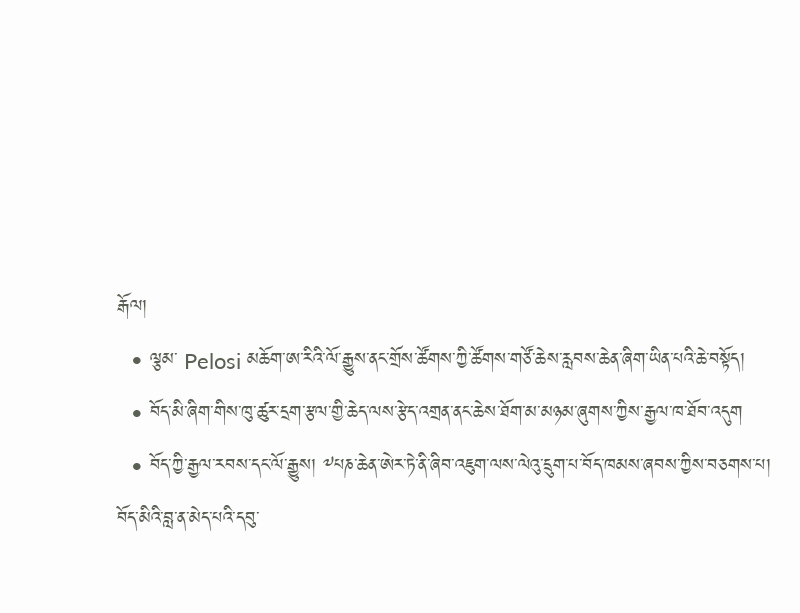རྒོལ།
  • ལྕམ་ Pelosi མཆོག་ཨ་རིའི་ལོ་རྒྱུས་ནང་གྲོས་ཚོགས་ཀྱི་ཚོགས་གཙོ་ཆེས་རླབས་ཆེན་ཞིག་ཡིན་པའི་ཆེ་བསྟོད།
  • བོད་མི་ཞིག་གིས་ཁུ་ཚུར་དྲག་རྩལ་གྱི་ཆེད་ལས་རྩེད་འགྲན་ནང་ཆེས་ཐོག་མ་མཉམ་ཞུགས་ཀྱིས་རྒྱལ་ཁ་ཐོབ་འདུག
  • བོད་ཀྱི་རྒྱལ་རབས་དང་ལོ་རྒྱུས། ༸པཎ་ཆེན་ཨེར་ཏེ་ནི་ཞིབ་འཇུག་ལས་ལེའུ་དྲུག་པ་བོད་ཁམས་ཞབས་ཀྱིས་བཅགས་པ།
བོད་མིའི་བླ་ན་མེད་པའི་དབུ་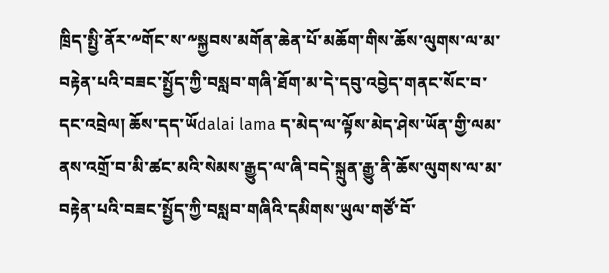ཁྲིད་སྤྱི་ནོར་༸གོང་ས་༸སྐྱབས་མགོན་ཆེན་པོ་མཆོག་གིས་ཆོས་ལུགས་ལ་མ་བརྟེན་པའི་བཟང་སྤྱོད་ཀྱི་བསླབ་གཞི་ཐོག་མ་དེ་དབུ་འབྱེད་གནང་སོང་བ་དང་འབྲེལ། ཆོས་དད་ཡོdalai lama ད་མེད་ལ་ལྟོས་མེད་ཤེས་ཡོན་གྱི་ལམ་ནས་འགྲོ་བ་མི་ཚང་མའི་སེམས་རྒྱུད་ལ་ཞི་བདེ་སྐྲུན་རྒྱུ་ནི་ཆོས་ལུགས་ལ་མ་བརྟེན་པའི་བཟང་སྤྱོད་ཀྱི་བསླབ་གཞིའི་དམིགས་ཡུལ་གཙོ་བོ་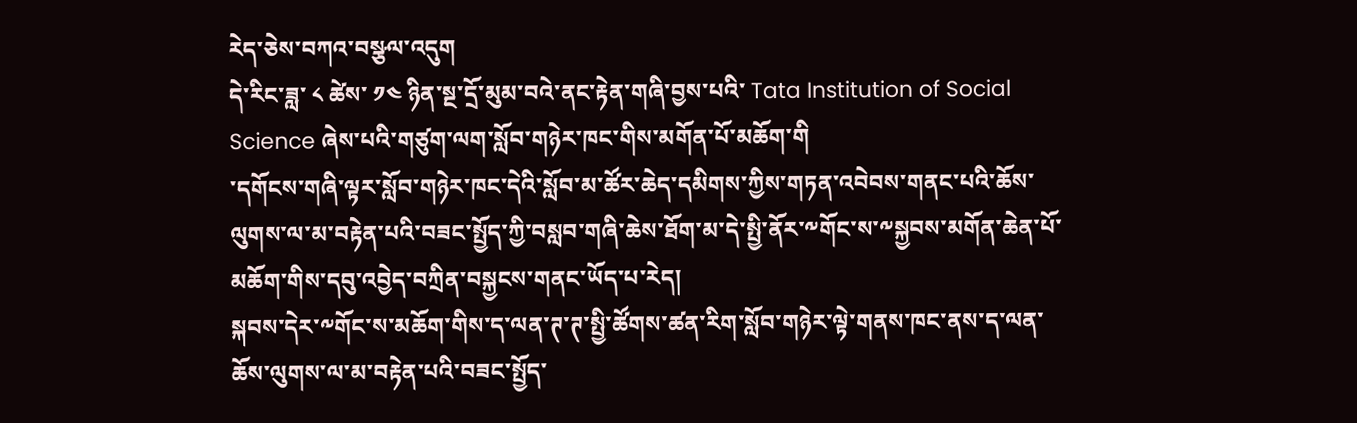རེད་ཅེས་བཀའ་བསྩལ་འདུག
དེ་རིང་ཟླ་ ༨ ཚེས་ ༡༤ ཉིན་སྔ་དྲོ་མུམ་བའེ་ནང་རྟེན་གཞི་བྱས་པའི་ Tata Institution of Social Science ཞེས་པའི་གཙུག་ལག་སློབ་གཉེར་ཁང་གིས་མགོན་པོ་མཆོག་གི
་དགོངས་གཞི་ལྟར་སློབ་གཉེར་ཁང་དེའི་སློབ་མ་ཚོར་ཆེད་དམིགས་ཀྱིས་གཏན་འབེབས་གནང་པའི་ཆོས་ལུགས་ལ་མ་བརྟེན་པའི་བཟང་སྤྱོད་ཀྱི་བསླབ་གཞི་ཆེས་ཐོག་མ་དེ་སྤྱི་ནོར་༸གོང་ས་༸སྐྱབས་མགོན་ཆེན་པོ་མཆོག་གིས་དབུ་འབྱེད་བཀྲིན་བསྐྱངས་གནང་ཡོད་པ་རེད།
སྐབས་དེར་༸གོང་ས་མཆོག་གིས་ད་ལན་ཊ་ཊ་སྤྱི་ཚོགས་ཚན་རིག་སློབ་གཉེར་ལྟེ་གནས་ཁང་ནས་ད་ལན་ཆོས་ལུགས་ལ་མ་བརྟེན་པའི་བཟང་སྤྱོད་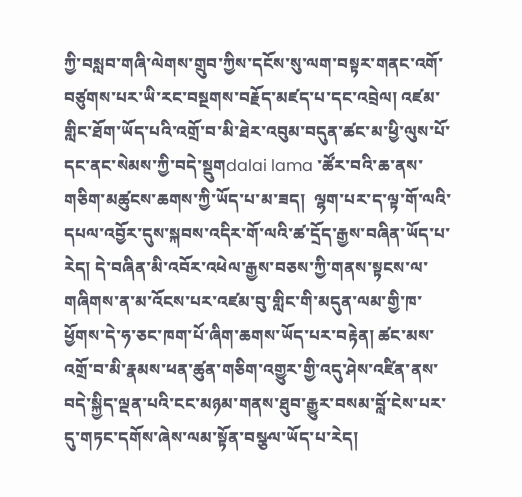ཀྱི་བསླབ་གཞི་ལེགས་གྲུབ་ཀྱིས་དངོས་སུ་ལག་བསྟར་གནང་འགོ་བཙུགས་པར་ཡི་རང་བསྔགས་བརྗོད་མཛད་པ་དང་འབྲེལ། འཛམ་གླིང་ཐོག་ཡོད་པའི་འགྲོ་བ་མི་ཐེར་འབུམ་བདུན་ཚང་མ་ཕྱི་ལུས་པོ་དང་ནང་སེམས་ཀྱི་བདེ་སྡུགdalai lama ་ཚོར་བའི་ཆ་ནས་གཅིག་མཚུངས་ཆགས་ཀྱི་ཡོད་པ་མ་ཟད།  ལྷག་པར་ད་ལྟ་གོ་ལའི་དཔལ་འབྱོར་དུས་སྐབས་འདིར་གོ་ལའི་ཚ་དྲོད་རྒྱས་བཞིན་ཡོད་པ་རེད། དེ་བཞིན་མི་འབོར་འཕེལ་རྒྱས་བཅས་ཀྱི་གནས་སྟངས་ལ་གཞིགས་ན་མ་འོངས་པར་འཛམ་བུ་གླིང་གི་མདུན་ལམ་གྱི་ཁ་ཕྱོགས་དེ་ཧ་ཅང་ཁག་པོ་ཞིག་ཆགས་ཡོད་པར་བརྟེན། ཚང་མས་འགྲོ་བ་མི་རྣམས་ཕན་ཚུན་གཅིག་འགྱུར་གྱི་འདུ་ཤེས་འཛིན་ནས་བདེ་སྐྱིད་ལྡན་པའི་ངང་མཉམ་གནས་ཐུབ་རྒྱུར་བསམ་བློ་ངེས་པར་དུ་གཏང་དགོས་ཞེས་ལམ་སྟོན་བསྩལ་ཡོད་པ་རེད།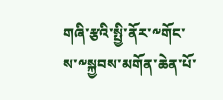གཞི་རྩའི་སྤྱི་ནོར་༸གོང་ས་༸སྐྱབས་མགོན་ཆེན་པོ་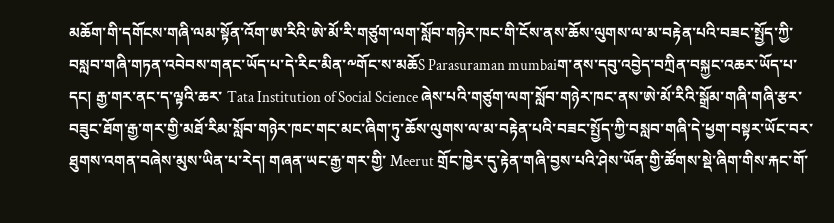མཆོག་གི་དགོངས་གཞི་ལམ་སྟོན་འོག་ཨ་རིའི་ཨེ་མོ་རི་གཙུག་ལག་སློབ་གཉེར་ཁང་གི་ངོས་ནས་ཆོས་ལུགས་ལ་མ་བརྟེན་པའི་བཟང་སྤྱོད་ཀྱི་བསླབ་གཞི་གཏན་འབེབས་གནང་ཡོད་པ་དེ་རིང་མིན་༸གོང་ས་མཆོS Parasuraman mumbaiག་ནས་དབུ་འབྱེད་བཀྲིན་བསྐྱང་འཆར་ཡོད་པ་དང། རྒྱ་གར་ནང་ད་ལྟའི་ཆར་ Tata Institution of Social Science ཞེས་པའི་གཙུག་ལག་སློབ་གཉེར་ཁང་ནས་ཨེ་མོ་རིའི་སྒྲོམ་གཞི་གཞི་རྩར་བཟུང་ཐོག་རྒྱ་གར་གྱི་མཐོ་རིམ་སློབ་གཉེར་ཁང་གང་མང་ཞིག་ཏུ་ཆོས་ལུགས་ལ་མ་བརྟེན་པའི་བཟང་སྤྱོད་ཀྱི་བསླབ་གཞི་དེ་ཕྱག་བསྟར་ཡོང་བར་ཐུགས་འགན་བཞེས་མུས་ཡིན་པ་རེད། གཞན་ཡང་རྒྱ་གར་གྱི་ Meerut གྲོང་ཁྱེར་དུ་རྟེན་གཞི་བྱས་པའི་ཤེས་ཡོན་གྱི་ཚོགས་སྡེ་ཞིག་གིས་རྐང་གོ་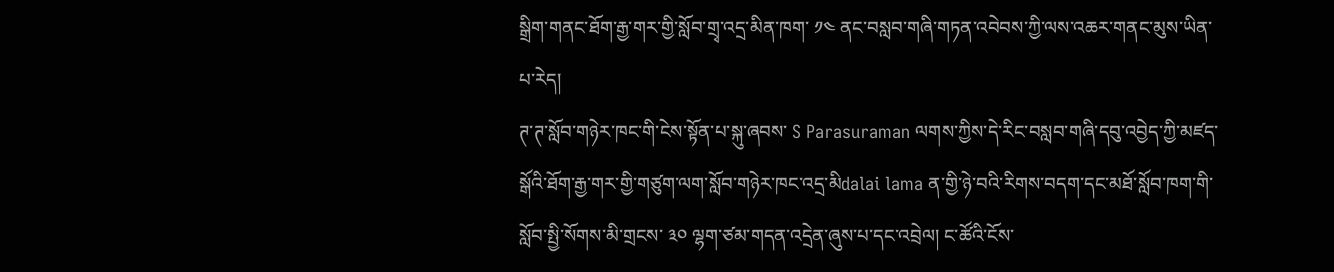སྒྲིག་གནང་ཐོག་རྒྱ་གར་གྱི་སློབ་གྲྭ་འདྲ་མིན་ཁག་ ༡༤ ནང་བསླབ་གཞི་གཏན་འབེབས་ཀྱི་ལས་འཆར་གནང་མུས་ཡིན་པ་རེད།
ཊ་ཊ་སློབ་གཉེར་ཁང་གི་ངེས་སྟོན་པ་སྐུ་ཞབས་ S Parasuraman ལགས་ཀྱིས་དེ་རིང་བསླབ་གཞི་དབུ་འབྱེད་ཀྱི་མཛད་སྒོའི་ཐོག་རྒྱ་གར་གྱི་གཙུག་ལག་སློབ་གཉེར་ཁང་འདྲ་མིdalai lama ན་གྱི་ཉེ་བའི་རིགས་བདག་དང་མཐོ་སློབ་ཁག་གི་སློབ་སྤྱི་སོགས་མི་གྲངས་ ༣༠ ལྷག་ཙམ་གདན་འདྲེན་ཞུས་པ་དང་འབྲེལ། ང་ཚོའི་ངོས་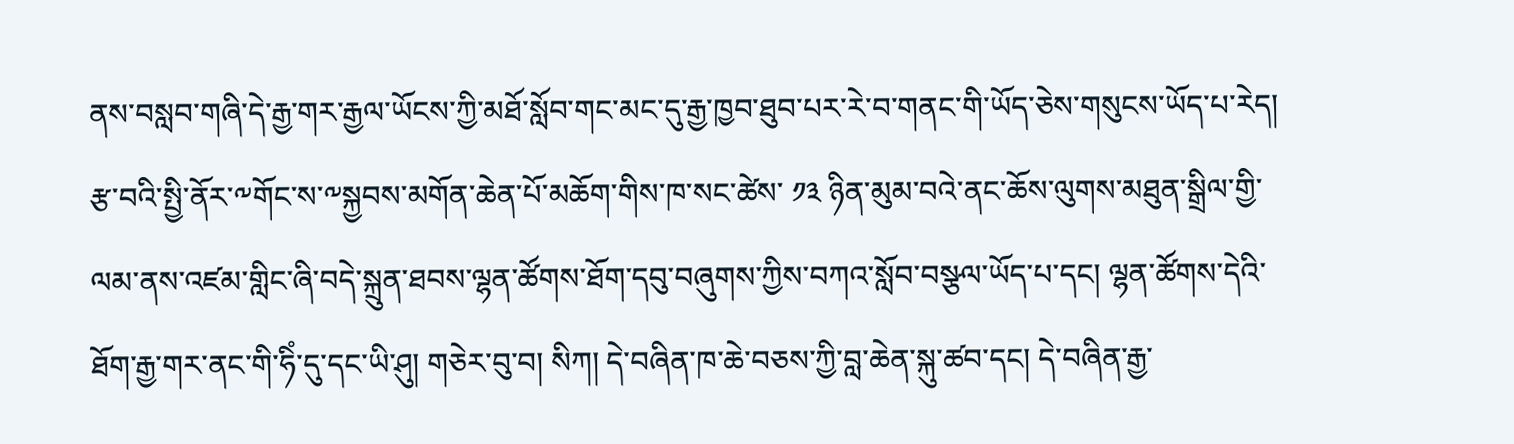ནས་བསླབ་གཞི་དེ་རྒྱ་གར་རྒྱལ་ཡོངས་ཀྱི་མཐོ་སློབ་གང་མང་དུ་རྒྱ་ཁྱབ་ཐུབ་པར་རེ་བ་གནང་གི་ཡོད་ཅེས་གསུངས་ཡོད་པ་རེད།
རྩ་བའི་སྤྱི་ནོར་༸གོང་ས་༸སྐྱབས་མགོན་ཆེན་པོ་མཆོག་གིས་ཁ་སང་ཚེས་ ༡༣ ཉིན་མུམ་བའེ་ནང་ཆོས་ལུགས་མཐུན་སྒྲིལ་གྱི་ལམ་ནས་འཛམ་གླིང་ཞི་བདེ་སྐྲུན་ཐབས་ལྷན་ཚོགས་ཐོག་དབུ་བཞུགས་ཀྱིས་བཀའ་སློབ་བསྩལ་ཡོད་པ་དང། ལྷན་ཚོགས་དེའི་ཐོག་རྒྱ་གར་ནང་གི་ཧིཾ་དུ་དང་ཡི་ཤུ། གཅེར་བུ་བ། སིཀ། དེ་བཞིན་ཁ་ཆེ་བཅས་ཀྱི་བླ་ཆེན་སྐུ་ཚབ་དང། དེ་བཞིན་རྒྱ་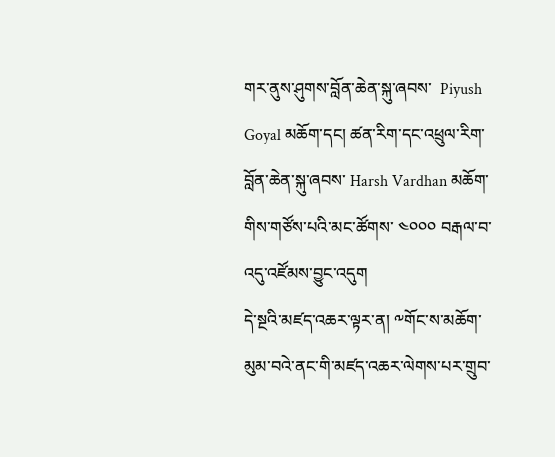གར་ནུས་ཤུགས་བློན་ཆེན་སྐུ་ཞབས་  Piyush Goyal མཆོག་དང། ཚན་རིག་དང་འཕྲུལ་རིག་བློན་ཆེན་སྐུ་ཞབས་ Harsh Vardhan མཆོག་གིས་གཙོས་པའི་མང་ཚོགས་ ༤༠༠༠ བརྒལ་བ་འདུ་འཛོམས་བྱུང་འདུག
དེ་སྔའི་མཛད་འཆར་ལྟར་ན། ༸གོང་ས་མཆོག་མུམ་བའེ་ནང་གི་མཛད་འཆར་ལེགས་པར་གྲུབ་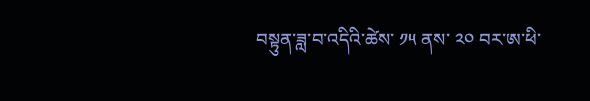བསྟུན་ཟླ་བ་འདིའི་ཚེས་ ༡༥ ནས་ ༢༠ བར་ཨ་ཕི་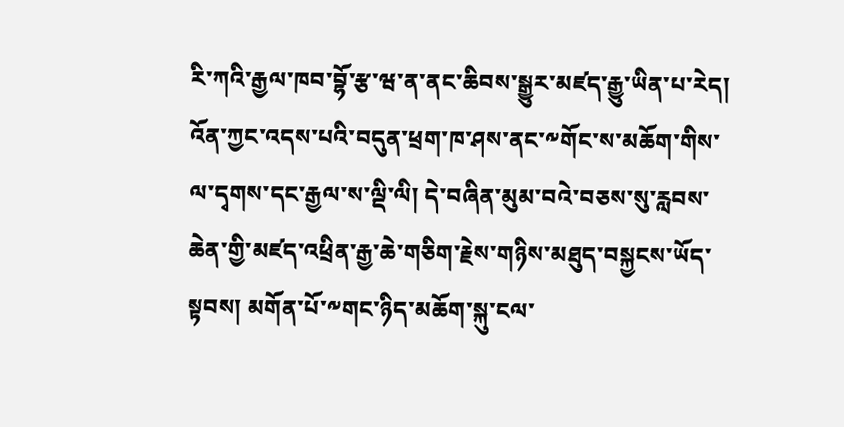རི་ཀའི་རྒྱལ་ཁབ་བྷོ་རྩ་ཝ་ན་ནང་ཆིབས་སྒྱུར་མཛད་རྒྱུ་ཡིན་པ་རེད། འོན་ཀྱང་འདས་པའི་བདུན་ཕྲག་ཁ་ཤས་ནང་༸གོང་ས་མཆོག་གིས་ལ་དྭགས་དང་རྒྱལ་ས་ལྡི་ལི། དེ་བཞིན་མུམ་བའེ་བཅས་སུ་རླབས་ཆེན་གྱི་མཛད་འཕྲིན་རྒྱ་ཆེ་གཅིག་རྗེས་གཉིས་མཐུད་བསྐྱངས་ཡོད་སྟབས། མགོན་པོ་༸གང་ཉིད་མཆོག་སྐུ་ངལ་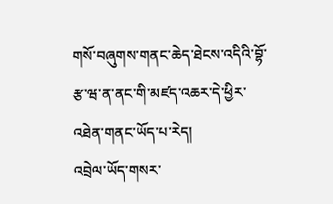གསོ་བཞུགས་གནང་ཆེད་ཐེངས་འདིའི་བྷོ་རྩ་ཝ་ན་ནང་གི་མཛད་འཆར་དེ་ཕྱིར་འཐེན་གནང་ཡོད་པ་རེད།
འབྲེལ་ཡོད་གསར་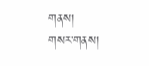གནས།
གསར་གནས།